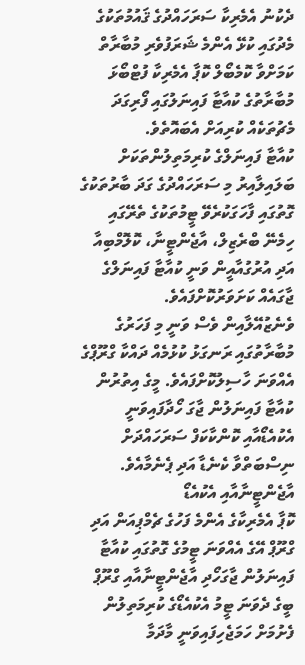ދެކުނު އެމެރިކާ ސަރަހައްދުގެ ޤައުމުތަކުގެ މެދުގައި ކުޅޭ އެންމެ ޝަރަފުވެރި މުބާރާތް ކަމަށްވާ ކޮމެބޯލް ކޮޕާ އެމެރިކާ ފުޓްބޯޅަ މުބާރާތުގެ ކުއާޓާ ފައިނަލުގައި ފޯރިގަދަ މެޗުތަކެއް ކުރިއަށް އެބައޮތެވެ.
ކުއާޓާ ފައިނަލްގެ ކުރިމަތިލުންތަކަށް ބަލައިލާއިރު މި ސަރަހައްދުގެ ގަދަ ބާރުތަކުގެ ގޮތުގައި ފާހަގަކުރެވޭ ޓީމުތަކުގެ ތެރޭގައި ހިމެނޭ ބްރެޒިލް، އާޖެންޓީނާ، ކޮލޮމްބިއާ އަދި އުރުގުއާއީން ވަނީ ކުއާޓާ ފައިނަލްގެ ޖާގައެއް ކަށަވަރުކޮށްފައެވެ.
ވެނެޒުއޭލާއިން ވެސް ވަނީ މި ފަހަރުގެ މުބާރާތުގައި ރަނގަޅު ކުޅުމެއް ދައްކާ ގްރޫޕްގެ އެއްވަނަ ހާސިލުކޮށްފައެވެ. މީގެ އިތުރުން ކުއާޓާ ފައިނަލުން ޖާގަ ހޯދާފައިވަނީ އެކުއެޑޯއާއި ކޮންކާކަފް ސަރަހައްދަށް ނިސްބަތްވާ ކެނެޑާ އަދި ޕެނެމާއެވެ.
އާޖެންޓީނާއާއި އެކުއެޑޯ
ކޮޕާ އެމެރިކާގެ އެންމެ ފަހުގެ ޗެމްޕިއަން އަދި ގްރޫޕް އޭގެ އެއްވަނަ ޓީމުގެ ގޮތުގައި ކުއާޓާ ފައިނަލުން ޖާގަހޯދި އާޖެންޓީނާއާއި ގްރޫޕް ބީގެ ދެވަނަ ޓީމު އެކުއެޑޯގެ ކުރިމަތިލުން ފެށުމަށް ހަމަޖެހިފައިވަނީ މާދަމާ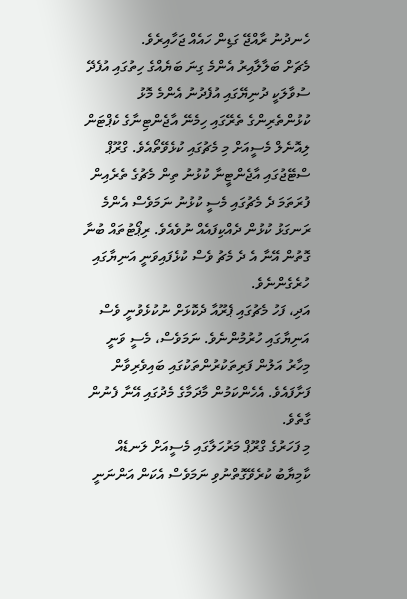ހެނދުނު ރާއްޖޭ ގަޑިން ހައެއް ޖަހާއިރެވެ.
މެޗަށް ބަލާލާއިރު އެންމެ ގިނަ ބަޔެއްގެ ހިތުގައި އުފެދޭ ސުވާލަކީ ދުނިޔޭގައި އުފެދުނު އެންމެ މޮޅު ކުޅުންތެރިންގެ ތެރޭގައި ހިމެނޭ އާޖެންޓިނާގެ ކެޕްޓަން ލިއޮނެލް މެސީއަށް މި މެޗުގައި ކުޅެވޭތޯއެވެ. ގްރޫޕް ސްޓޭޖުގައި އާޖެންޓީނާ ކުޅުނު ތިން މެޗުގެ ތެރެއިން ފުރަތަމަ ދެ މެޗުގައި މެސީ ކުޅުނު ނަމަވެސް އެންމެ ރަނގަޅު ކުޅުން ދެއްކިފައެއް ނުވެއެވެ. ރިޕޯޓުތައް ބުނާ ގޮތުން އޭނާ އެ ދެ މެޗު ވެސް ކުޅެފައިވަނީ އަނިޔާގައި ހުރެގެންނެވެ.
އަދި، ފަހު މެޗުގައި ޕެރޫއާ ދެކޮޅަށް ނުކުޅެވުނީ ވެސް އަނިޔާގައި ހުރުމުންނެވެ. ނަމަވެސް، މެސީ ވަނީ މިހާރު އަލުން ފަރިތަކުރުންތަކުގައި ބައިވެރިވާން ފަށާފައެވެ. އެހެންކަމުން މާދަމާގެ މެދުގައި އޭނާ ފެނުން ގާތެވެ.
މި ފަހަރުގެ ގްރޫޕް މަރުހަލާގައި މެސީއަށް ލަނޑެއް ކާމިޔާބު ކުރެވޭގޮތްނުވި ނަމަވެސް އެކަން އަންނަނީ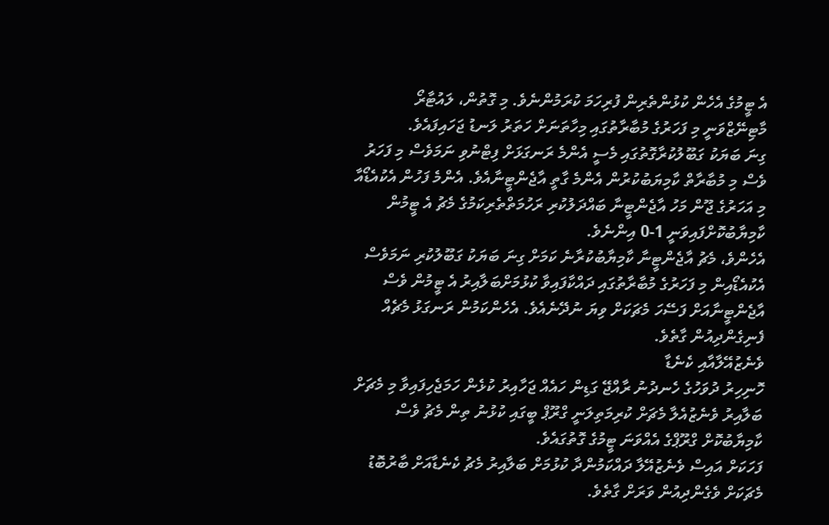އެ ޓީމުގެ އެހެން ކުޅުންތެރިން ފުރިހަމަ ކުރަމުންނެވެ. މި ގޮތުން، ލައުޓާރޯ މާޓިނޭޒްވަނީ މި ފަހަރުގެ މުބާރާތުގައި މިހާތަނަށް ހަތަރު ލަނޑު ޖަހައިފައެވެ.
ގިނަ ބަޔަކު ގަބޫލުކުރާގޮތުގައި މެސީ އެންމެ ރަނގަޅަށް ފިޓްނުވި ނަމަވެސް މި ފަހަރު ވެސް މި މުބާރާތް ކާމިޔަބުކުރުން އެންމެ ގާތީ އާޖެންޓީނާއެވެ. އެންމެ ފަހުން އެކުއެޑޯއާ މި އަހަރުގެ ޖޫން މަހު އާޖެންޓީނާ ބައްދަލުކުރި ރަހުމަތްތެރިކަމުގެ މެޗު އެ ޓީމުން ކާމިޔާބުކޮށްފައިވަނީ 1-0 އިންނެވެ.
އެހެންވެ، މެޗު އާޖެންޓީނާ ކާމިޔާބުކުރާނެ ކަމަށް ގިނަ ބަޔަކު ގަބޫލުކުރި ނަމަވެސް އެކުއެޑޯއިން މި ފަހަރުގެ މުބާރާތުގައި ދައްކާފައިވާ ކުޅުމަށްބަލާއިރު އެ ޓީމުން ވެސް އާޖެންޓީނާއަށް ފަސޭހަ މެޗަކަށް ވިޔަ ނުދޭނެއެވެ. އެހެންކަމުން ރަނގަޅު މެޗެއް ފެނިގެންދިއުން ގާތެވެ.
ވެނެޒުއޭލާއާއި ކެނެޑާ
ހޮނިހިރު ދުވަހުގެ ހެނދުނު ރާއްޖޭ ގަޑިން ހައެއް ޖަހާއިރު ކުޅެން ހަމަޖެހިފައިވާ މި މެޗަށް ބަލާއިރު ވެނެޒުއެލާ މެޗަށް ކުރިމަތިލަނީ ގްރޫޕް ބީގައި ކުޅުނު ތިން މެޗު ވެސް ކާމިޔާބުކޮށް ގްރޫޕްގެ އެއްވަނަ ޓީމުގެ ގޮތުގައެވެ.
ފަހަކަށް އައިސް ވެނެޒުއޭލާ ދައްކަމުންދާ ކުޅުމަށް ބަލާއިރު މެޗު ކެނެޑާއަށް ބާރުބޮޑު މެޗަކަށް ވެގެންދިއުން ވަރަށް ގާތެވެ.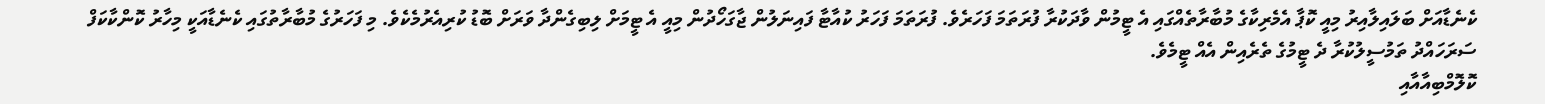ކެނެޑާއަށް ބަލައިލާއިރު މިއީ ކޮޕާ އެމެރިކާގެ މުބާރާތެއްގައި އެ ޓީމުން ވާދަކުރާ ފުރަތަމަ ފަހަރެވެ. ފުރަތަމަ ފަހަރު ކުއާޓާ ފައިނަލުން ޖާގަހޯދުން މިއީ އެ ޓީމަށް ލިބިގެންދާ ވަރަށް ބޮޑު ކުރިއެރުމެކެވެ. މި ފަހަރުގެ މުބާރާތުގައި ކެނެޑާއަކީ މިހާރު ކޮންކާކަފް ސަރަހައްދު ތަމުސީލުކުރާ ދެ ޓީމުގެ ތެރެއިން އެއް ޓީމެވެ.
ކޮލޮމްބިއާއާއި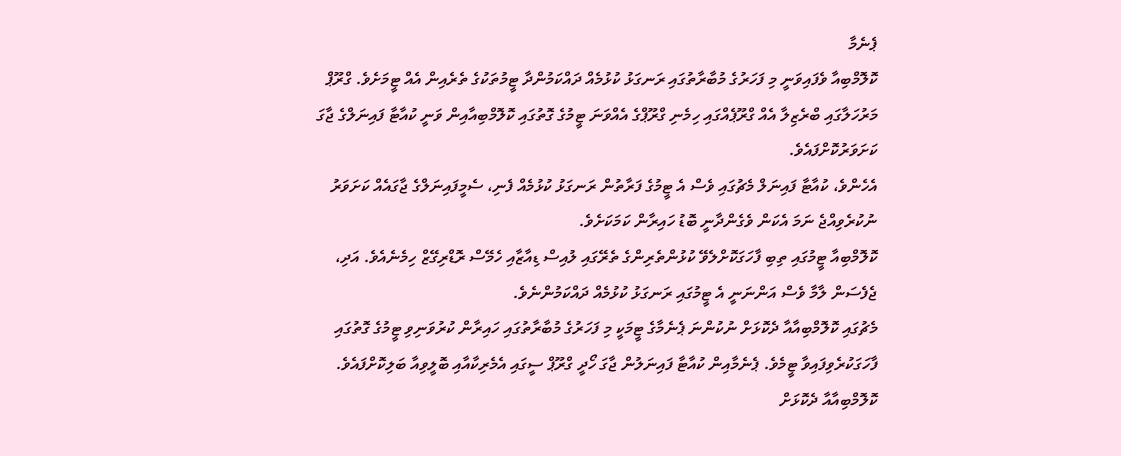ޕެނެމާ
ކޮލޮމްބިއާ ވެފައިވަނީ މި ފަހަރުގެ މުބާރާތުގައި ރަނގަޅު ކުޅުމެއް ދައްކަމުންދާ ޓީމުތަކުގެ ތެރެއިން އެއް ޓީމަށެވެ. ގްރޫޕް މަރުހަލާގައި ބްރެޒިލާ އެއް ގްރޫޕެއްގައި ހިމެނި ގްރޫޕްގެ އެއްވަނަ ޓީމުގެ ގޮތުގައި ކޮލޮމްބިއާއިން ވަނީ ކުއާޓާ ފައިނަލްގެ ޖާގަ ކަށަވަރުކޮށްފައެވެ.
އެހެންވެ، ކުއާޓާ ފައިނަލް މެޗުގައި ވެސް އެ ޓީމުގެ ފަރާތުން ރަނގަޅު ކުޅުމެއް ފެނި، ސެމީފައިނަލްގެ ޖާގައެއް ކަށަވަރު ނުކުރެވިއްޖެ ނަމަ އެކަން ވެގެންދާނީ ބޮޑު ހައިރާން ކަމަކަށެވެ.
ކޮލޮމްބިއާ ޓީމުގައި ތިބި ފާހަގަކޮށްލެވޭ ކުޅުންތެރިންގެ ތެރޭގައި ލުއިސް ޑިއާޒާއި ހެމޭސް ރޮޑްރިގޭޒް ހިމެނެއެވެ. އަދި، ޖެފެސަން ލާމާ ވެސް އަންނަނީ އެ ޓީމުގައި ރަނގަޅު ކުޅުމެއް ދައްކަމުންނެވެ.
މެޗުގައި ކޮލޮމްބިއާއާ ދެކޮޅަށް ނުކުންނަ ޕެނެމާގެ ޓީމަކީ މި ފަހަރުގެ މުބާރާތުގައި ހައިރާން ކުރުވަނިވި ޓީމުގެ ގޮތުގައި ފާހަގަކުރެވިފައިވާ ޓީމެވެ. ޕެނެމާއިން ކުއާޓާ ފައިނަލުން ޖާގަ ހޯދީ ގްރޫޕް ސީގައި އެމެރިކާއާއި ބޮލީވިއާ ބަލިކޮށްފައެވެ.
ކޮލޮމްބިއާއާ ދެކޮޅަށް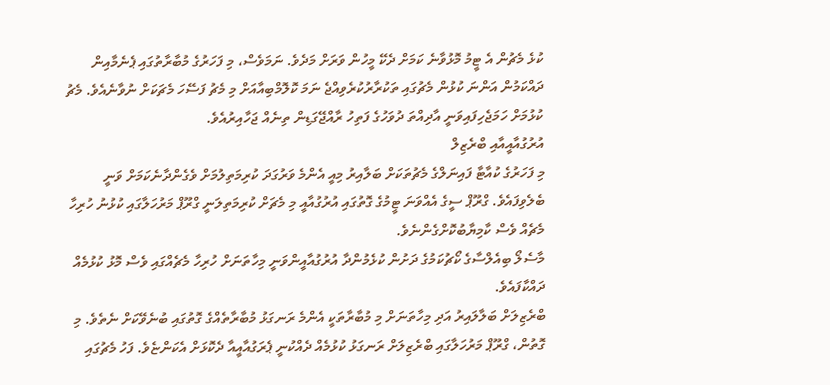ކުޅެ މެޗުން އެ ޓީމު މޮޅުވާނެ ކަމަށް ދެކޭ މީހުން ވަރަށް މަދެވެ. ނަމަވެސް، މި ފަހަރުގެ މުބާރާތުގައި ޕެނެމާއިން ދައްކަމުން އަންނަ ކުޅުން މެޗުގައި ތަކުރާރުކުރެވިއްޖެ ނަމަ ކޮލޮމްބިއާއަށް މި މެޗު ފަސޭހަ މެޗަކަށް ނުވާނެއެވެ. މެޗު ކުޅުމަށް ހަމަޖެހިފައިވަނީ އާދިއްތަ ދުވަހުގެ ފަތިހު ރާއްޖޭގަޑިން ތިނެއް ޖަހާއިރުއެވެ.
އުރުގުއާއީއާއި ބްރެޒިލް
މި ފަހަރުގެ ކުއާޓާ ފައިނަލްގެ މެޗުތަކަށް ބަލާއިރު މިއީ އެންމެ ވަރުގަދަ ކުރިމަތިލުމަށް ވެގެންދާނެކަމަށް ވަނީ ބެލެވިފައެވެ. ގްރޫޕް ސީގެ އެއްވަނަ ޓީމުގެ ގޮތުގައި އުރުގުއާއީ މި މެޗަށް ކުރިމަތިލަނީ ގްރޫޕް މަރުހަލާގައި ކުޅުނު ހުރިހާ މެޗެއް ވެސް ކާމިޔާބުކޮށްގެންނެވެ.
މާސެލޯ ބިއެލްސާގެ ކޯޗުކަމުގެ ދަށުން ކުޅެމުންދާ އުރުގުއާއީންވަނީ މިހާތަނަށް ހުރިހާ މެޗެއްގައި ވެސް މޮޅު ކުޅުމެއް ދައްކާފައެވެ.
ބްރެޒިލަށް ބަލާލައިރު އަދި މިހާތަނަށް މި މުބާރާތަކީ އެންމެ ރަނގަޅު މުބާރާތެއްގެ ގޮތުގައި ބުނެވޭކަށް ނެތެވެ. މި ގޮތުން، ގްރޫޕް މަރުހަލާގައި ބްރެޒިލަށް ރަނގަޅު ކުޅުމެއް ދެއްކުނީ ޕެރަގުއާއީއާ ދެކޮޅަށް އެކަންޏެވެ. ފަހު މެޗުގައި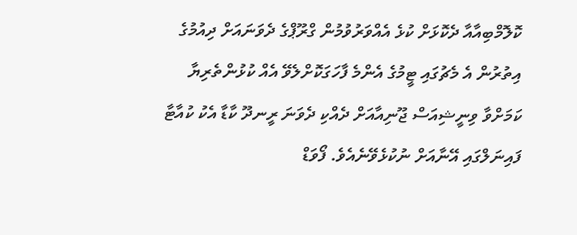ކޮލޮމްބިއާއާ ދެކޮޅަށް ކުޅެ އެއްވަރުވުމުން ގްރޫޕްގެ ދެވަނައަށް ދިއުމުގެ އިތުރުން އެ މެޗުގައި ޓީމުގެ އެންމެ ފާހަގަކޮށްލެވޭ އެއް ކުޅުންތެރިޔާ ކަމަށްވާ ވިނީޝިއަސް ޖޫނިއާއަށް ދެއްކި ދެވަނަ ރީނދޫ ކާޑާ އެކު ކުއާޓާ ފައިނަލްގައި އޭނާއަށް ނުކުޅެވޭނެއެވެ. ފޯވަޑް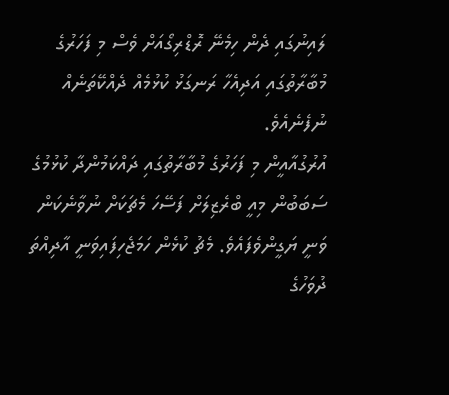ލައިނުގައި ދެން ހިމެނޭ ރޮޑްރިގޯއަށް ވެސް މި ފަހަރުގެ މުބާރާތުގައި އަދިއެހާ ރަނގަޅު ކުޅުމެއް ދެއްކޭތަނެއް ނުފެނެއެވެ.
އުރުގުއާއީން މި ފަހަރުގެ މުބާރާތުގައި ދައްކަމުންދާ ކުޅުމުގެ ސަބަބުން މިއީ ބްރެޒިލަށް ފަސޭހަ މެޗަކަށް ނުވާނެކަން ވަނީ ޔަގީންވެފައެވެ. މެޗު ކުޅެން ހަމަޖެހިފައިވަނީ އާދިއްތަ ދުވަހުގެ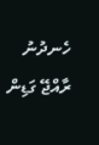ހެނދުނު ރާއްޖޭ ގަޑިން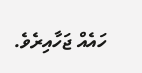ހައެއް ޖަހާއިރެވެ.